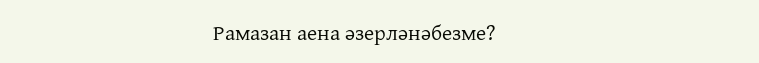Рамазан аена әзерләнәбезме?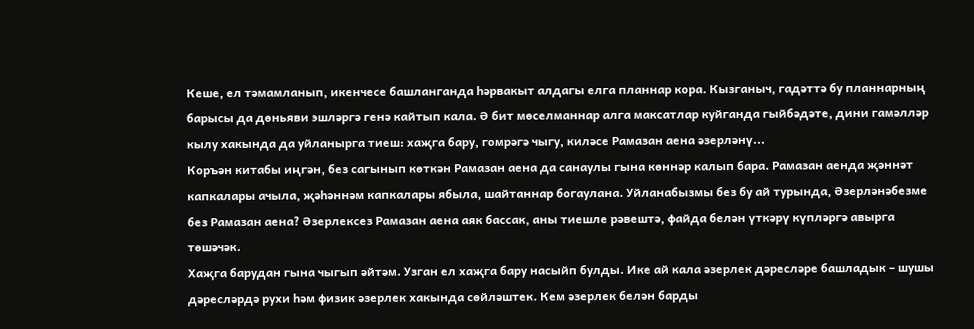Кеше, ел тәмамланып, икенчесе башланганда һәрвакыт алдагы елга планнар кора. Кызганыч, гадәттә бу планнарның барысы да дөньяви эшләргә генә кайтып кала. Ә бит мөселманнар алга максатлар куйганда гыйбәдәте, дини гамәлләр кылу хакында да уйланырга тиеш: хаҗга бару, гомрәгә чыгу, киләсе Рамазан аена әзерләнү...
Коръән китабы иңгән, без сагынып көткән Рамазан аена да санаулы гына көннәр калып бара. Рамазан аенда җәннәт капкалары ачыла, җәһәннәм капкалары ябыла, шайтаннар богаулана. Уйланабызмы без бу ай турында, Әзерләнәбезме без Рамазан аена? Әзерлексез Рамазан аена аяк бассак, аны тиешле рәвештә, файда белән үткәрү күпләргә авырга төшәчәк.
Хаҗга барудан гына чыгып әйтәм. Узган ел хаҗга бару насыйп булды. Ике ай кала әзерлек дәресләре башладык – шушы дәресләрдә рухи һәм физик әзерлек хакында сөйләштек. Кем әзерлек белән барды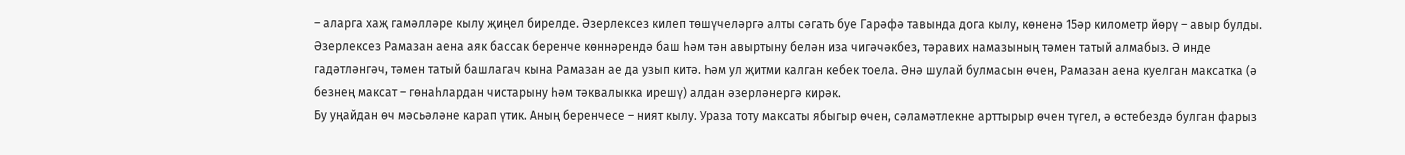– аларга хаҗ гамәлләре кылу җиңел бирелде. Әзерлексез килеп төшүчеләргә алты сәгать буе Гарәфә тавында дога кылу, көненә 15әр километр йөрү – авыр булды.
Әзерлексез Рамазан аена аяк бассак беренче көннәрендә баш һәм тән авыртыну белән иза чигәчәкбез, тәравих намазының тәмен татый алмабыз. Ә инде гадәтләнгәч, тәмен татый башлагач кына Рамазан ае да узып китә. Һәм ул җитми калган кебек тоела. Әнә шулай булмасын өчен, Рамазан аена куелган максатка (ә безнең максат – гөнаһлардан чистарыну һәм тәквалыкка ирешү) алдан әзерләнергә кирәк.
Бу уңайдан өч мәсьәләне карап үтик. Аның беренчесе – ният кылу. Ураза тоту максаты ябыгыр өчен, сәламәтлекне арттырыр өчен түгел, ә өстебездә булган фарыз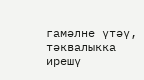гамәлне үтәү, тәквалыкка ирешү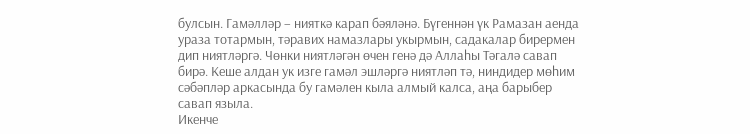булсын. Гамәлләр – нияткә карап бәяләнә. Бүгеннән үк Рамазан аенда ураза тотармын, тәравих намазлары укырмын, садакалар бирермен дип ниятләргә. Чөнки ниятләгән өчен генә дә Аллаһы Тәгалә савап бирә. Кеше алдан ук изге гамәл эшләргә ниятләп тә, ниндидер мөһим сәбәпләр аркасында бу гамәлен кыла алмый калса, аңа барыбер савап языла.
Икенче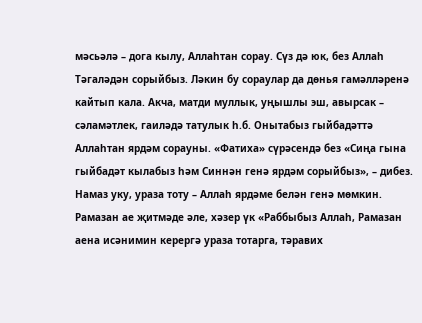мәсьәлә – дога кылу, Аллаһтан сорау. Сүз дә юк, без Аллаһ Тәгаләдән сорыйбыз. Ләкин бу сораулар да дөнья гамәлләренә кайтып кала. Акча, матди муллык, уңышлы эш, авырсак – сәламәтлек, гаиләдә татулык һ.б. Онытабыз гыйбадәттә Аллаһтан ярдәм сорауны. «Фатиха» сүрәсендә без «Сиңа гына гыйбадәт кылабыз һәм Синнән генә ярдәм сорыйбыз», – дибез. Намаз уку, ураза тоту – Аллаһ ярдәме белән генә мөмкин. Рамазан ае җитмәде әле, хәзер үк «Раббыбыз Аллаһ, Рамазан аена исәнимин керергә ураза тотарга, тәравих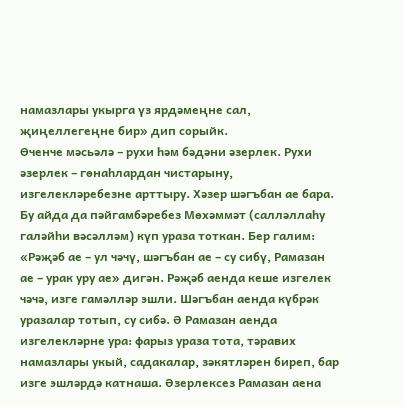намазлары укырга үз ярдәмеңне сал, җиңеллегеңне бир» дип сорыйк.
Өченче мәсьәлә – рухи һәм бәдәни әзерлек. Рухи әзерлек – гөнаһлардан чистарыну, изгелекләребезне арттыру. Хәзер шәгъбан ае бара. Бу айда да пәйгамбәребез Мөхәммәт (салләллаһу галәйһи вәсәлләм) күп ураза тоткан. Бер галим: «Рәҗәб ае – ул чәчү, шәгъбан ае – су сибү, Рамазан ае – урак уру ае» дигән. Рәҗәб аенда кеше изгелек чәчә, изге гамәлләр эшли. Шәгъбан аенда күбрәк уразалар тотып, су сибә. Ә Рамазан аенда изгелекләрне ура: фарыз ураза тота, тәравих намазлары укый, садакалар, зәкятләрен биреп, бар изге эшләрдә катнаша. Әзерлексез Рамазан аена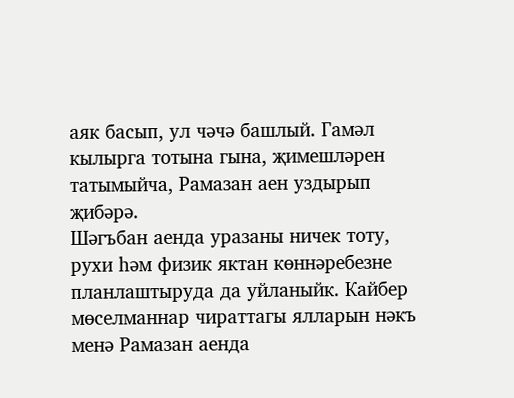аяк басып, ул чәчә башлый. Гамәл кылырга тотына гына, җимешләрен татымыйча, Рамазан аен уздырып җибәрә.
Шәгъбан аенда уразаны ничек тоту, рухи һәм физик яктан көннәребезне планлаштыруда да уйланыйк. Кайбер мөселманнар чираттагы ялларын нәкъ менә Рамазан аенда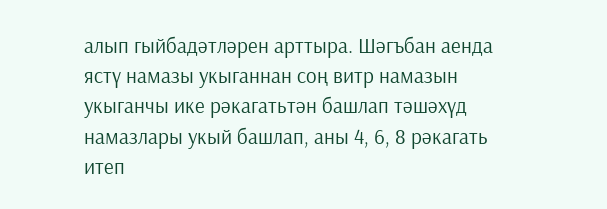алып гыйбадәтләрен арттыра. Шәгъбан аенда ястү намазы укыганнан соң витр намазын укыганчы ике рәкагатьтән башлап тәшәхүд намазлары укый башлап, аны 4, 6, 8 рәкагать итеп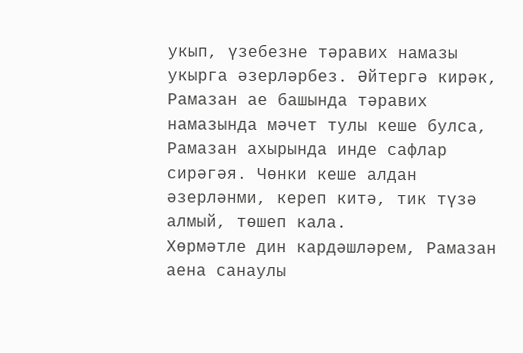укып, үзебезне тәравих намазы укырга әзерләрбез. Әйтергә кирәк, Рамазан ае башында тәравих намазында мәчет тулы кеше булса, Рамазан ахырында инде сафлар сирәгәя. Чөнки кеше алдан әзерләнми, кереп китә, тик түзә алмый, төшеп кала.
Хөрмәтле дин кардәшләрем, Рамазан аена санаулы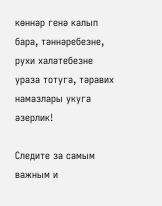көннәр генә калып бара, тәннәребезне, рухи халәтебезне ураза тотуга, тәравих намазлары укуга әзерлик!

Следите за самым важным и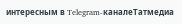интересным в Telegram-каналеТатмедиа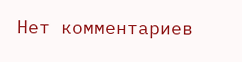Нет комментариев